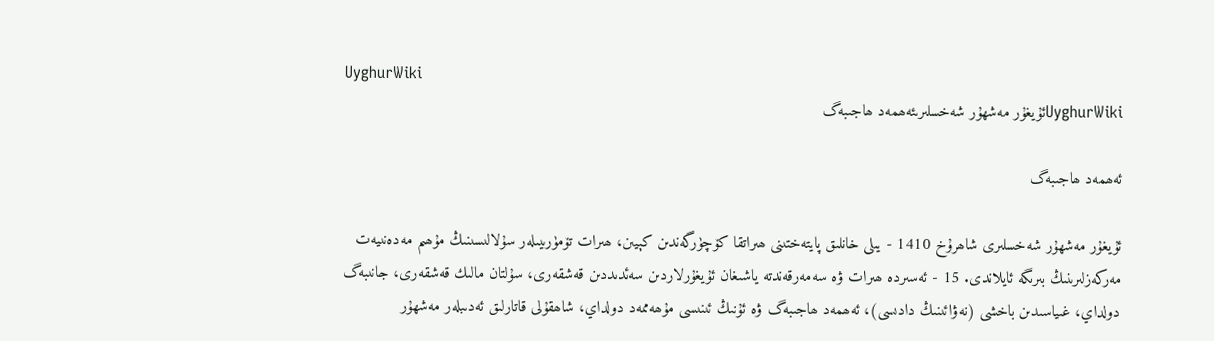UyghurWiki
UyghurWikiئۇيغۇر مەشھۇر شەخسلىرىئەھمەد ھاجىبەگ

ئەھمەد ھاجىبەگ

ئۇيغۇر مەشھۇر شەخسلىرى شاھرۇخ 1410 - يىلى خانلىق پايتەختىنى ھىراتقا كۆچۈرگەندىن كېيىن، ھىرات تۆمۈرىيىلەر سۇلالىسىنىڭ مۇھىم مەدەنىيەت مەركەزلىرىنىڭ بىرىگە ئايلاندى. 15 - ئەسىردە ھىرات ۋە سەمەرقەندتە ياشىغان ئۇيغۇرلاردىن سەئدىددىن قەشقەرى، سۇلتان مالىك قەشقەرى، جانىبەگ دولداي، غىياسىدىن باخشى (نەۋائىنىڭ دادىسى)، ئەھمەد ھاجىبەگ ۋە ئۇنىڭ ئىنىسى مۇھەممەد دولداي، شاھقۇلى قاتارلىق ئەدىبلەر مەشھۇر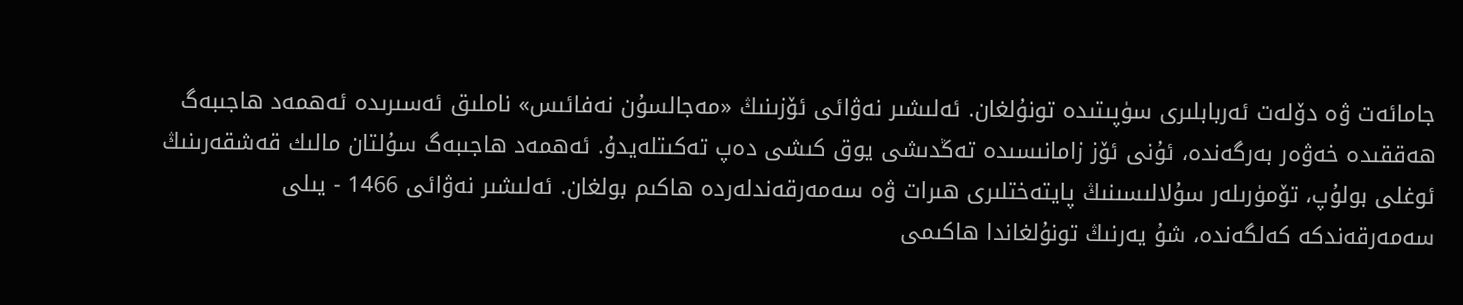جامائەت ۋە دۆلەت ئەربابلىرى سۈپىتىدە تونۇلغان. ئەلىشىر نەۋائى ئۆزىنىڭ «مەجالسۇن نەفائىس» ناملىق ئەسىرىدە ئەھمەد ھاجىبەگ ھەققىدە خەۋەر بەرگەندە، ئۇنى ئۆز زامانىسىدە تەڭدىشى يوق كىشى دەپ تەكىتلەيدۇ. ئەھمەد ھاجىبەگ سۇلتان مالىك قەشقەرىنىڭ ئوغلى بولۇپ، تۆمۈرىلەر سۇلالىسىنىڭ پايتەختلىرى ھىرات ۋە سەمەرقەندلەردە ھاكىم بولغان. ئەلىشىر نەۋائى 1466 - يىلى سەمەرقەندكە كەلگەندە، شۇ يەرنىڭ تونۇلغاندا ھاكىمى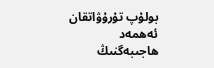بولۇپ تۇرۇۋاتقان ئەھمەد ھاجىبەگنىڭ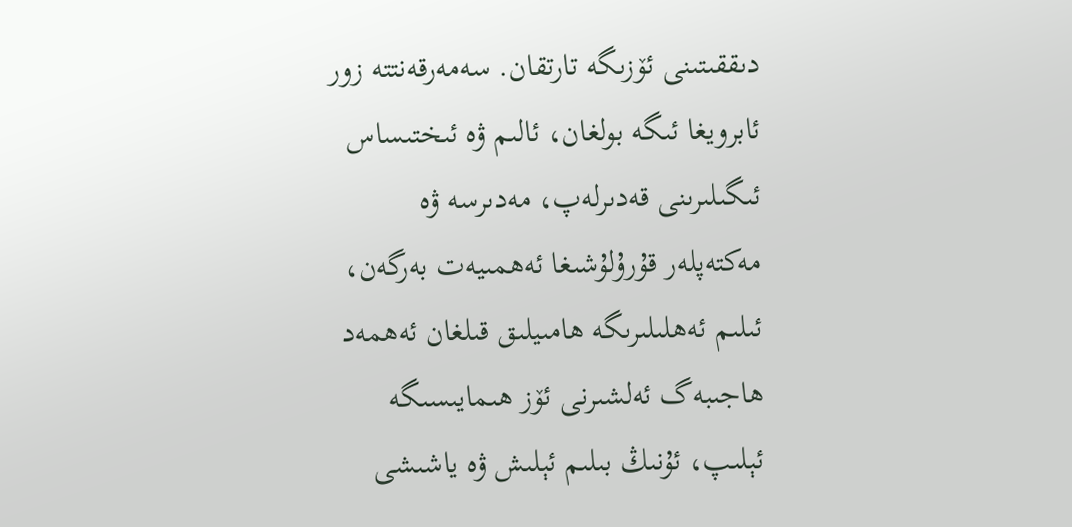دىققىتىنى ئۆزىگە تارتقان. سەمەرقەنتتە زور ئابرويغا ئىگە بولغان، ئالىم ۋە ئىختىساس ئىگىلىرىنى قەدىرلەپ، مەدىرسە ۋە مەكتەپلەر قۇرۇلۇشىغا ئەھمىيەت بەرگەن، ئىلىم ئەھلىلىرىگە ھامىيلىق قىلغان ئەھمەد ھاجىبەگ ئەلشىرنى ئۆز ھىمايىسىگە ئېلىپ، ئۇنىڭ بىلىم ئېلىش ۋە ياشىشى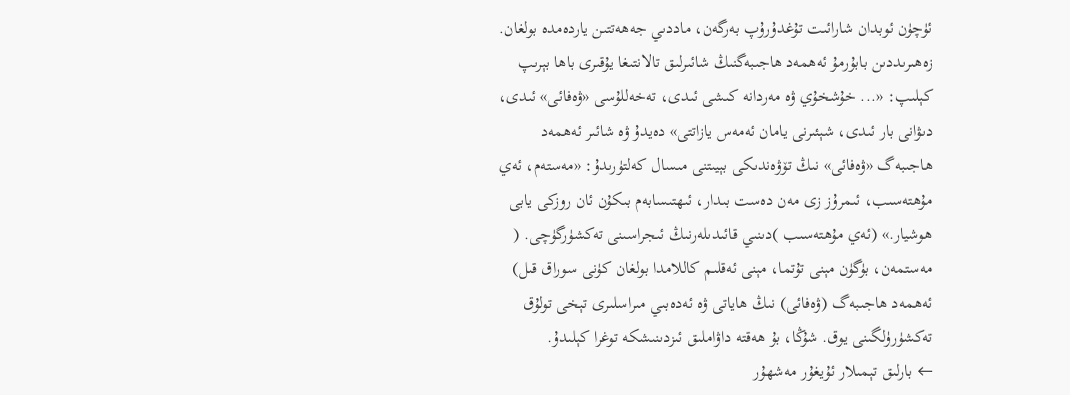ئۈچۈن ئوبدان شارائىت تۇغدۇرۇپ بەرگەن، ماددىي جەھەتتىن ياردەمدە بولغان. زەھىرىددىن بابۇرمۇ ئەھمەد ھاجىبەگنىڭ شائىرلىق تالانتىغا يۇقىرى باھا بېرىپ كېلىپ: «... خۇشخۇي ۋە مەردانە كىشى ئىدى، تەخەللۇسى «ۋەفائى» ئىدى، دىۋانى بار ئىدى، شېئىرنى يامان ئەمەس يازاتتى» دەيدۇ ۋە شائىر ئەھمەد ھاجىبەگ «ۋەفائى» نىڭ تۆۋەندىكى بېيىتنى مىسال كەلتۈرىدۇ: «مەستەم، ئەي مۇھتەسىب، ئىمرۇز زى مەن دەست بىدار، ئىھتىسابەم بىكۇن ئان روزكى يابى ھوشيار.» (ئەي مۇھتەسىب )دىنىي قائىدىلەرنىڭ ئىجراسىنى تەكشۈرگۈچى. ( مەستمەن، بۈگۈن مېنى تۇتما، مېنى ئەقلىم كاللامدا بولغان كۈنى سوراق قىل) ئەھمەد ھاجىبەگ (ۋەفائى) نىڭ ھاياتى ۋە ئەدەبىي مىراسلىرى تېخى تولۇق تەكشۈرۈلگىنى يوق. شۇڭا، بۇ ھەقتە داۋاملىق ئىزدىنىشكە توغرا كېلىدۇ.
← بارلىق تېمىلار ئۇيغۇر مەشھۇر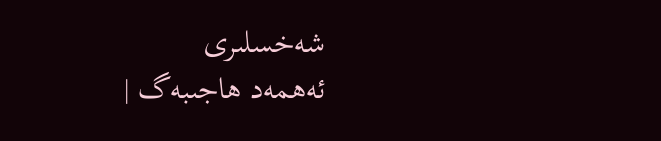شەخسلىرى
ئەھمەد ھاجىبەگ |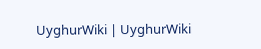UyghurWiki | UyghurWiki